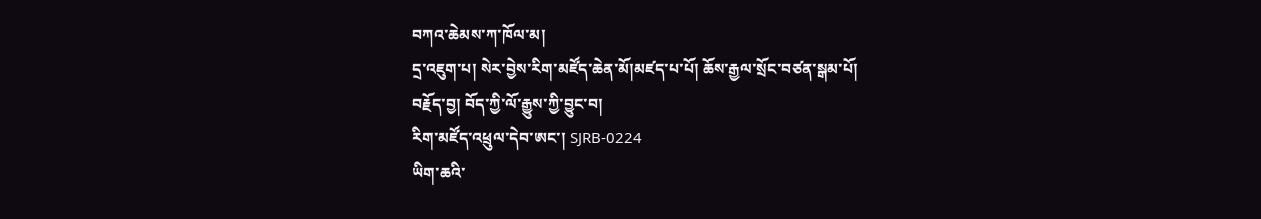བཀའ་ཆེམས་ཀ་ཁོལ་མ།
དྲ་འཇུག་པ། སེར་བྱེས་རིག་མཛོད་ཆེན་མོ།མཛད་པ་པོ། ཆོས་རྒྱལ་སྲོང་བཙན་སྒམ་པོ།
བརྗོད་བྱ། བོད་ཀྱི་ལོ་རྒྱུས་ཀྱི་བྱུང་བ།
རིག་མཛོད་འཕྲུལ་དེབ་ཨང་། SJRB-0224
ཡིག་ཆའི་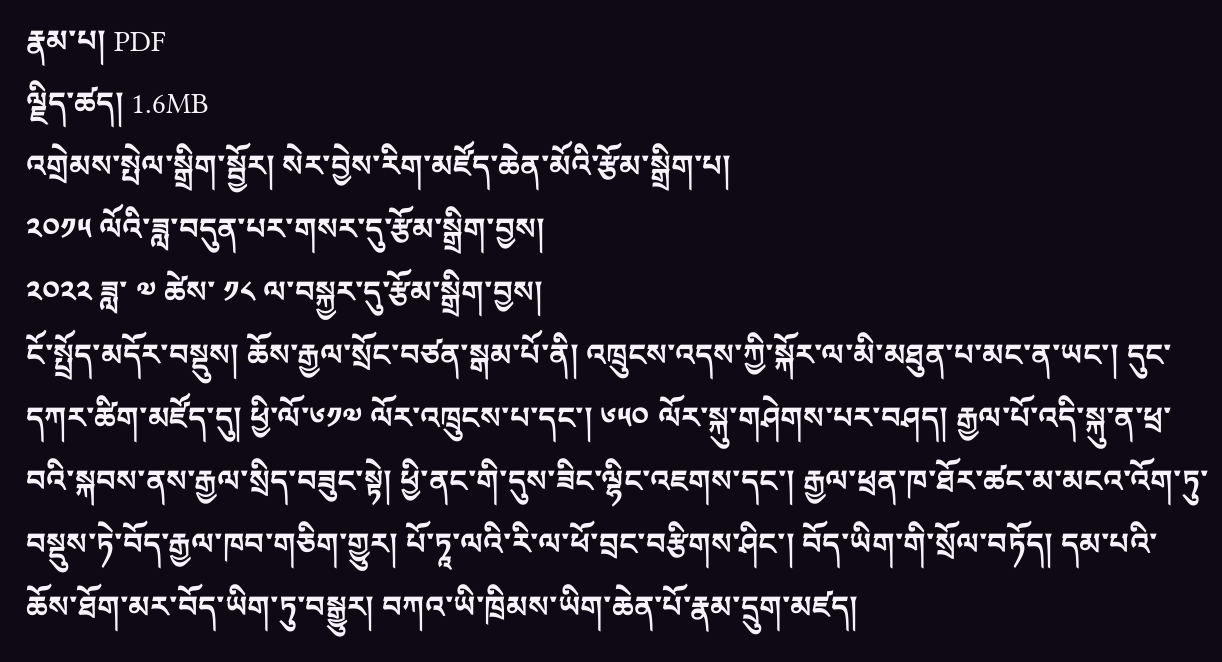རྣམ་པ། PDF
ལྗིད་ཚད། 1.6MB
འགྲེམས་སྤེལ་སྒྲིག་སྦྱོར། སེར་བྱེས་རིག་མཛོད་ཆེན་མོའི་རྩོམ་སྒྲིག་པ།
༢༠༡༥ ལོའི་ཟླ་བདུན་པར་གསར་དུ་རྩོམ་སྒྲིག་བྱས།
༢༠༢༢ ཟླ་ ༧ ཚེས་ ༡༨ ལ་བསྐྱར་དུ་རྩོམ་སྒྲིག་བྱས།
ངོ་སྤྲོད་མདོར་བསྡུས། ཆོས་རྒྱལ་སྲོང་བཙན་སྒམ་པོ་ནི། འཁྲུངས་འདས་ཀྱི་སྐོར་ལ་མི་མཐུན་པ་མང་ན་ཡང་། དུང་དཀར་ཚིག་མཛོད་དུ། ཕྱི་ལོ་༦༡༧ ལོར་འཁྲུངས་པ་དང་། ༦༥༠ ལོར་སྐུ་གཤེགས་པར་བཤད། རྒྱལ་པོ་འདི་སྐུ་ན་ཕྲ་བའི་སྐབས་ནས་རྒྱལ་སྲིད་བཟུང་སྟེ། ཕྱི་ནང་གི་དུས་ཟིང་ལྷིང་འཇགས་དང་། རྒྱལ་ཕྲན་ཁ་ཐོར་ཚང་མ་མངའ་འོག་ཏུ་བསྡུས་ཏེ་བོད་རྒྱལ་ཁབ་གཅིག་གྱུར། པོ་ཏཱ་ལའི་རི་ལ་ཕོ་བྲང་བརྩིགས་ཤིང་། བོད་ཡིག་གི་སྲོལ་བཏོད། དམ་པའི་ཆོས་ཐོག་མར་བོད་ཡིག་ཏུ་བསྒྱུར། བཀའ་ཡི་ཁྲིམས་ཡིག་ཆེན་པོ་རྣམ་དྲུག་མཛད།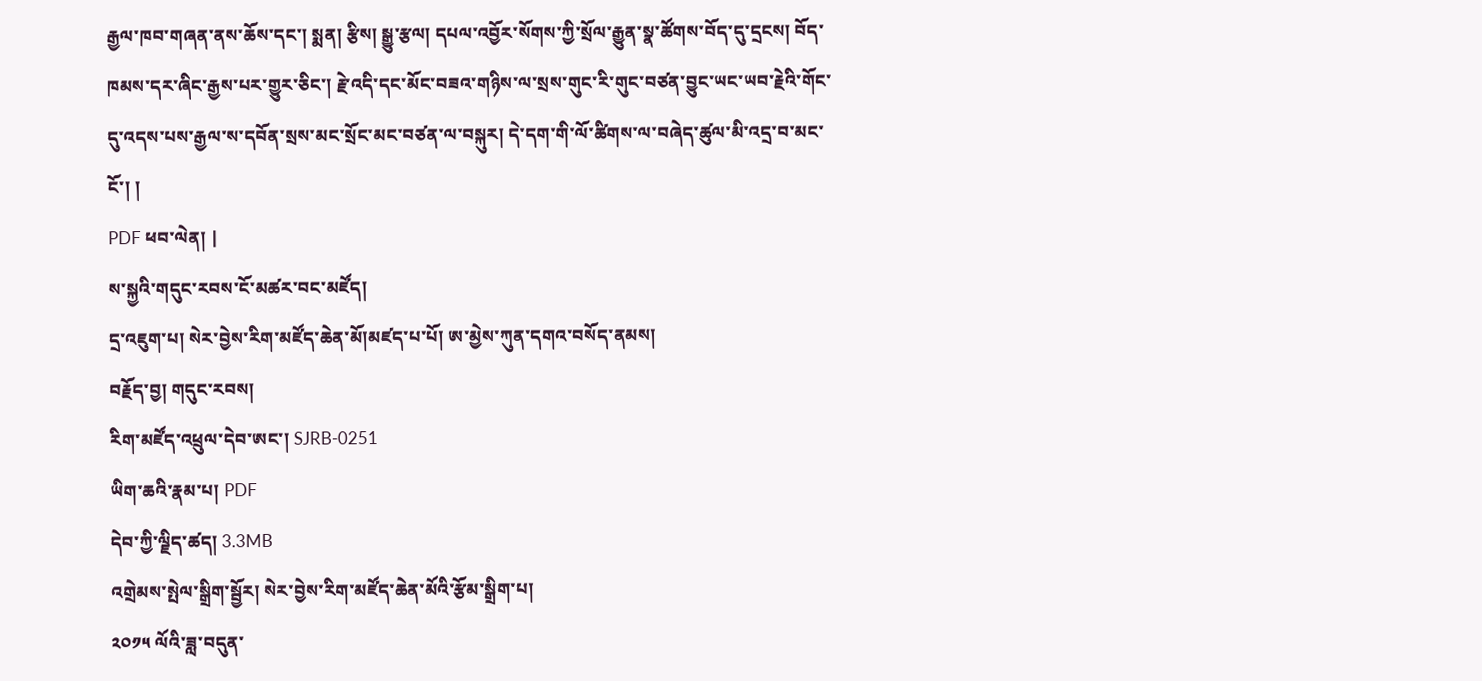རྒྱལ་ཁབ་གཞན་ནས་ཆོས་དང་། སྨན། རྩིས། སྒྱུ་རྩལ། དཔལ་འབྱོར་སོགས་ཀྱི་སྲོལ་རྒྱུན་སྣ་ཚོགས་བོད་དུ་དྲངས། བོད་ཁམས་དར་ཞིང་རྒྱས་པར་གྱུར་ཅིང་། རྗེ་འདི་དང་མོང་བཟའ་གཉིས་ལ་སྲས་གུང་རི་གུང་བཙན་བྱུང་ཡང་ཡབ་རྗེའི་གོང་དུ་འདས་པས་རྒྱལ་ས་དབོན་སྲས་མང་སྲོང་མང་བཙན་ལ་བསྐུར། དེ་དག་གི་ལོ་ཚིགས་ལ་བཞེད་ཚུལ་མི་འདྲ་བ་མང་ངོ་། །
PDF ཕབ་ལེན། |
ས་སྐྱའི་གདུང་རབས་ངོ་མཚར་བང་མཛོད།
དྲ་འཇུག་པ། སེར་བྱེས་རིག་མཛོད་ཆེན་མོ།མཛད་པ་པོ། ཨ་མྱེས་ཀུན་དགའ་བསོད་ནམས།
བརྗོད་བྱ། གདུང་རབས།
རིག་མཛོད་འཕྲུལ་དེབ་ཨང་། SJRB-0251
ཡིག་ཆའི་རྣམ་པ། PDF
དེབ་ཀྱི་ལྗིད་ཚད། 3.3MB
འགྲེམས་སྤེལ་སྒྲིག་སྦྱོར། སེར་བྱེས་རིག་མཛོད་ཆེན་མོའི་རྩོམ་སྒྲིག་པ།
༢༠༡༥ ལོའི་ཟླ་བདུན་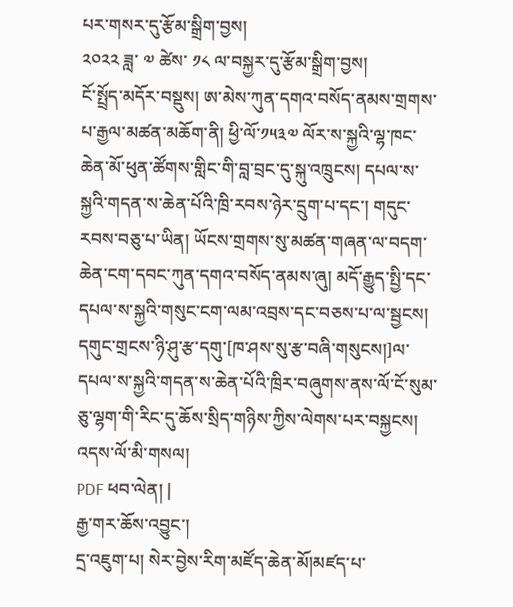པར་གསར་དུ་རྩོམ་སྒྲིག་བྱས།
༢༠༢༢ ཟླ་ ༧ ཚེས་ ༡༨ ལ་བསྐྱར་དུ་རྩོམ་སྒྲིག་བྱས།
ངོ་སྤྲོད་མདོར་བསྡུས། ཨ་མེས་ཀུན་དགའ་བསོད་ནམས་གྲགས་པ་རྒྱལ་མཚན་མཆོག་ནི། ཕྱི་ལོ་༡༥༣༧ ལོར་ས་སྐྱའི་ལྷ་ཁང་ཆེན་མོ་ཕུན་ཚོགས་གླིང་གི་བླ་བྲང་དུ་སྐུ་འཁྲུངས། དཔལ་ས་སྐྱའི་གདན་ས་ཆེན་པོའི་ཁྲི་རབས་ཉེར་དྲུག་པ་དང་། གདུང་རབས་བཅུ་པ་ཡིན། ཡོངས་གྲགས་སུ་མཚན་གཞན་ལ་བདག་ཆེན་ངག་དབང་ཀུན་དགའ་བསོད་ནམས་ཞུ། མདོ་རྒྱུད་སྤྱི་དང་དཔལ་ས་སྐྱའི་གསུང་ངག་ལམ་འབྲས་དང་བཅས་པ་ལ་སྦྱངས། དགུང་གྲངས་ཉི་ཤུ་རྩ་དགུ་[ཁ་ཤས་སུ་རྩ་བཞི་གསུངས།]ལ་དཔལ་ས་སྐྱའི་གདན་ས་ཆེན་པོའི་ཁྲིར་བཞུགས་ནས་ལོ་ངོ་སུམ་ཅུ་ལྷག་གི་རིང་དུ་ཆོས་སྲིད་གཉིས་ཀྱིས་ལེགས་པར་བསྐྱངས། འདས་ལོ་མི་གསལ།
PDF ཕབ་ལེན། |
རྒྱ་གར་ཆོས་འབྱུང་།
དྲ་འཇུག་པ། སེར་བྱེས་རིག་མཛོད་ཆེན་མོ།མཛད་པ་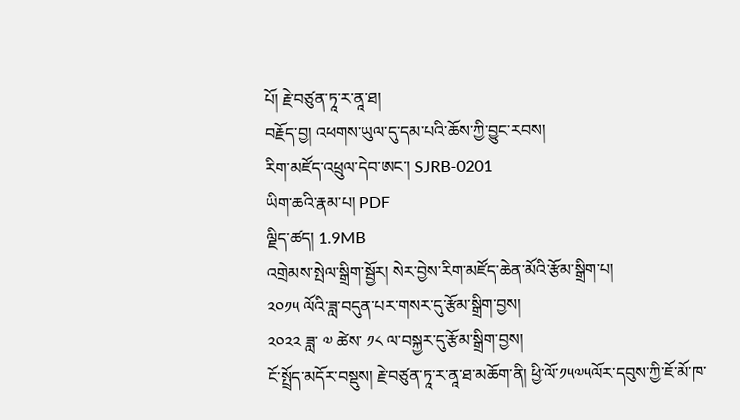པོ། རྗེ་བཙུན་ཏཱ་ར་ནཱ་ཐ།
བརྗོད་བྱ། འཕགས་ཡུལ་དུ་དམ་པའི་ཆོས་ཀྱི་བྱུང་རབས།
རིག་མཛོད་འཕྲུལ་དེབ་ཨང་། SJRB-0201
ཡིག་ཆའི་རྣམ་པ། PDF
ལྗིད་ཚད། 1.9MB
འགྲེམས་སྤེལ་སྒྲིག་སྦྱོར། སེར་བྱེས་རིག་མཛོད་ཆེན་མོའི་རྩོམ་སྒྲིག་པ།
༢༠༡༥ ལོའི་ཟླ་བདུན་པར་གསར་དུ་རྩོམ་སྒྲིག་བྱས།
༢༠༢༢ ཟླ་ ༧ ཚེས་ ༡༨ ལ་བསྐྱར་དུ་རྩོམ་སྒྲིག་བྱས།
ངོ་སྤྲོད་མདོར་བསྡུས། རྗེ་བཙུན་ཏཱ་ར་ནཱ་ཐ་མཆོག་ནི། ཕྱི་ལོ་༡༥༧༥ལོར་དབུས་ཀྱི་ཇོ་མོ་ཁ་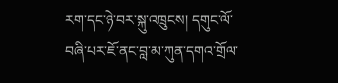རག་དང་ཉེ་བར་སྐུ་འཁྲུངས། དགུང་ལོ་བཞི་པར་ཇོ་ནང་བླ་མ་ཀུན་དགའ་གྲོལ་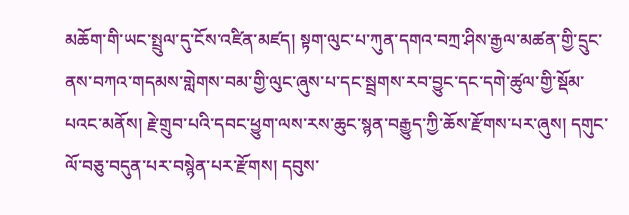མཆོག་གི་ཡང་སྤྲུལ་དུ་ངོས་འཛིན་མཛད། སྟག་ལུང་པ་ཀུན་དགའ་བཀྲ་ཤིས་རྒྱལ་མཚན་གྱི་དྲུང་ནས་བཀའ་གདམས་གླེགས་བམ་གྱི་ལུང་ཞུས་པ་དང་སྦྲགས་རབ་བྱུང་དང་དགེ་ཚུལ་གྱི་སྡོམ་པའང་མནོས། རྗེ་གྲུབ་པའི་དབང་ཕྱུག་ལས་རས་ཆུང་སྙན་བརྒྱུད་ཀྱི་ཆོས་རྫོགས་པར་ཞུས། དགུང་ལོ་བཅུ་བདུན་པར་བསྙེན་པར་རྫོགས། དབུས་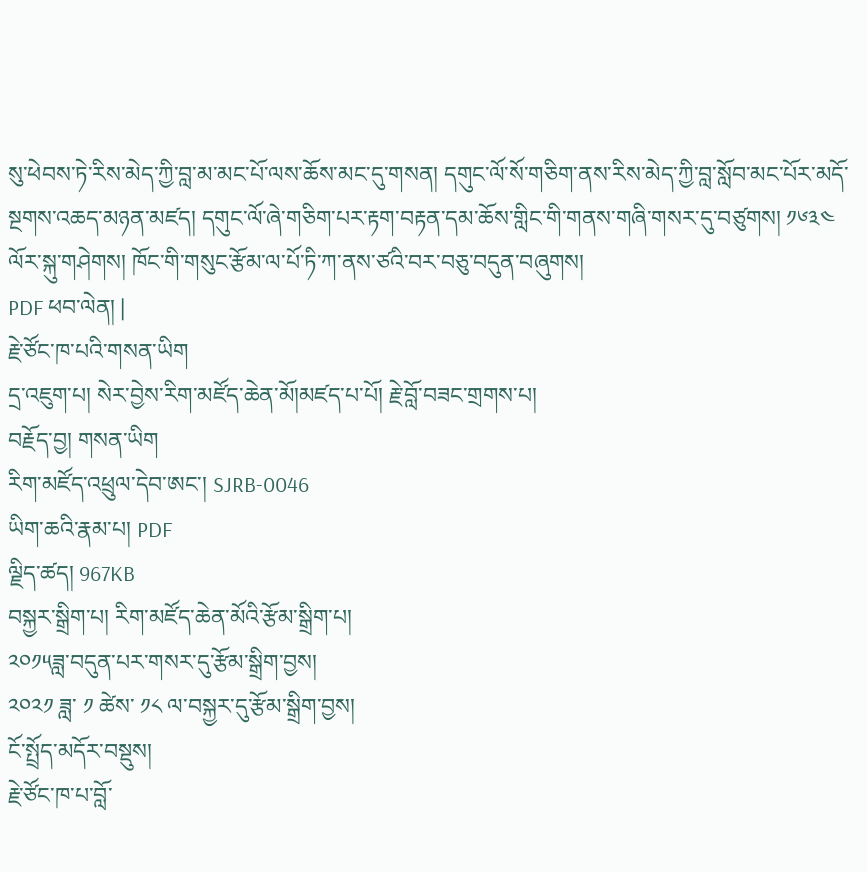སུ་ཕེབས་ཏེ་རིས་མེད་ཀྱི་བླ་མ་མང་པོ་ལས་ཆོས་མང་དུ་གསན། དགུང་ལོ་སོ་གཅིག་ནས་རིས་མེད་ཀྱི་བླ་སློབ་མང་པོར་མདོ་སྔགས་འཆད་མཉན་མཛད། དགུང་ལོ་ཞེ་གཅིག་པར་རྟག་བརྟན་དམ་ཆོས་གླིང་གི་གནས་གཞི་གསར་དུ་བཙུགས། ༡༦༣༤ ལོར་སྐུ་གཤེགས། ཁོང་གི་གསུང་རྩོམ་ལ་པོ་ཏི་ཀ་ནས་ཙའི་བར་བཅུ་བདུན་བཞུགས།
PDF ཕབ་ལེན། |
རྗེ་ཙོང་ཁ་པའི་གསན་ཡིག
དྲ་འཇུག་པ། སེར་བྱེས་རིག་མཛོད་ཆེན་མོ།མཛད་པ་པོ། རྗེ་བློ་བཟང་གྲགས་པ།
བརྗོད་བྱ། གསན་ཡིག
རིག་མཛོད་འཕྲུལ་དེབ་ཨང་། SJRB-0046
ཡིག་ཆའི་རྣམ་པ། PDF
ལྗིད་ཚད། 967KB
བསྐྱར་སྒྲིག་པ། རིག་མཛོད་ཆེན་མོའི་རྩོམ་སྒྲིག་པ།
༢༠༡༥ཟླ་བདུན་པར་གསར་དུ་རྩོམ་སྒྲིག་བྱས།
༢༠༢༡ ཟླ་ ༡ ཚེས་ ༡༨ ལ་བསྐྱར་དུ་རྩོམ་སྒྲིག་བྱས།
ངོ་སྤྲོད་མདོར་བསྡུས།
རྗེ་ཙོང་ཁ་པ་བློ་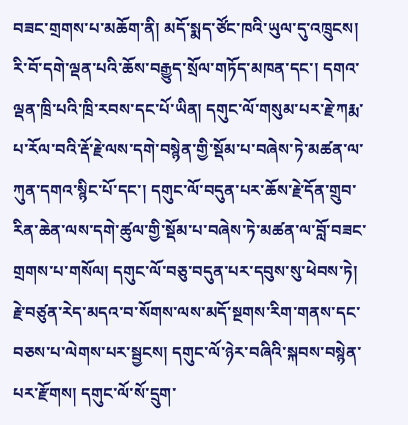བཟང་གྲགས་པ་མཆོག་ནི། མདོ་སྨད་ཙོང་ཁའི་ཡུལ་དུ་འཁྲུངས། རི་བོ་དགེ་ལྡན་པའི་ཆོས་བརྒྱུད་སྲོལ་གཏོད་མཁན་དང་། དགའ་ལྡན་ཁྲི་པའི་ཁྲི་རབས་དང་པོ་ཡིན། དགུང་ལོ་གསུམ་པར་རྗེ་ཀརྨ་པ་རོལ་བའི་རྡོ་རྗེ་ལས་དགེ་བསྙེན་གྱི་སྡོམ་པ་བཞེས་ཏེ་མཚན་ལ་ཀུན་དགའ་སྙིང་པོ་དང་། དགུང་ལོ་བདུན་པར་ཆོས་རྗེ་དོན་གྲུབ་རིན་ཆེན་ལས་དགེ་ཚུལ་གྱི་སྡོམ་པ་བཞེས་ཏེ་མཚན་ལ་བློ་བཟང་གྲགས་པ་གསོལ། དགུང་ལོ་བཅུ་བདུན་པར་དབུས་སུ་ཕེབས་ཏེ། རྗེ་བཙུན་རེད་མདའ་བ་སོགས་ལས་མདོ་སྔགས་རིག་གནས་དང་བཅས་པ་ལེགས་པར་སྦྱངས། དགུང་ལོ་ཉེར་བཞིའི་སྐབས་བསྙེན་པར་རྫོགས། དགུང་ལོ་སོ་དྲུག་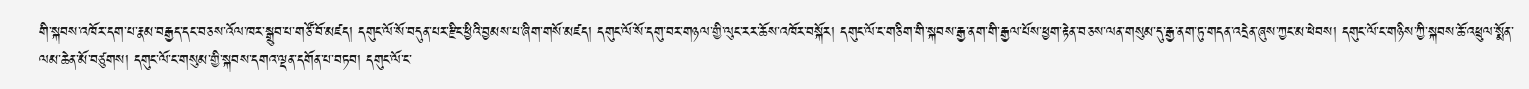གི་སྐབས་འཁོར་དག་པ་རྣམ་བརྒྱད་དང་བཅས་འོལ་ཁར་སྒྲུབ་པ་གཙོ་བོ་མཛད། དགུང་ལོ་སོ་བདུན་པར་རྫིང་ཕྱིའི་བྱམས་པ་ཞིག་གསོ་མཛད། དགུང་ལོ་སོ་དགུ་བར་གཉལ་གྱི་ལུང་རར་ཆོས་འཁོར་བསྐོར། དགུང་ལོ་ང་གཅིག་གི་སྐབས་རྒྱ་ནག་གི་རྒྱལ་པོས་ཕྱག་རྟེན་བཅས་ལན་གསུམ་དུ་རྒྱ་ནག་ཏུ་གདན་འདྲེན་ཞུས་ཀྱང་མ་ཕེབས། དགུང་ལོ་ང་གཉིས་ཀྱི་སྐབས་ཆོ་འཕྲུལ་སྨོན་ལམ་ཆེན་མོ་བཙུགས། དགུང་ལོ་ང་གསུམ་གྱི་སྐབས་དགའ་ལྡན་དགོན་པ་བཏབ། དགུང་ལོ་ང་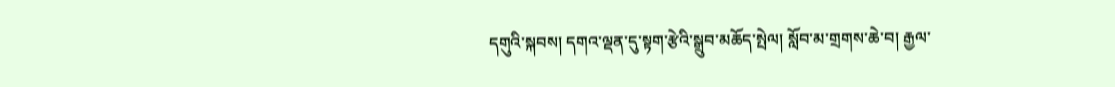དགུའི་སྐབས། དགའ་ལྡན་དུ་སྟག་རྩེའི་སྒྲུབ་མཆོད་སྤེལ། སློབ་མ་གྲགས་ཆེ་བ། རྒྱལ་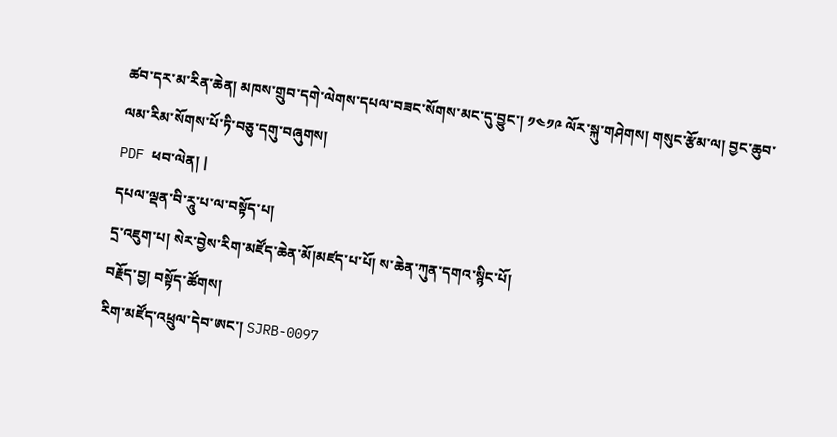ཚབ་དར་མ་རིན་ཆེན། མཁས་གྲུབ་དགེ་ལེགས་དཔལ་བཟང་སོགས་མང་དུ་བྱུང་། ༡༤༡༩ ལོར་སྐུ་གཤེགས། གསུང་རྩོམ་ལ། བྱང་ཆུབ་ལམ་རིམ་སོགས་པོ་ཏི་བཅུ་དགུ་བཞུགས།
PDF ཕབ་ལེན། |
དཔལ་ལྡན་བི་རཱུ་པ་ལ་བསྟོད་པ།
དྲ་འཇུག་པ། སེར་བྱེས་རིག་མཛོད་ཆེན་མོ།མཛད་པ་པོ། ས་ཆེན་ཀུན་དགའ་སྙིང་པོ།
བརྗོད་བྱ། བསྟོད་ཚོགས།
རིག་མཛོད་འཕྲུལ་དེབ་ཨང་། SJRB-0097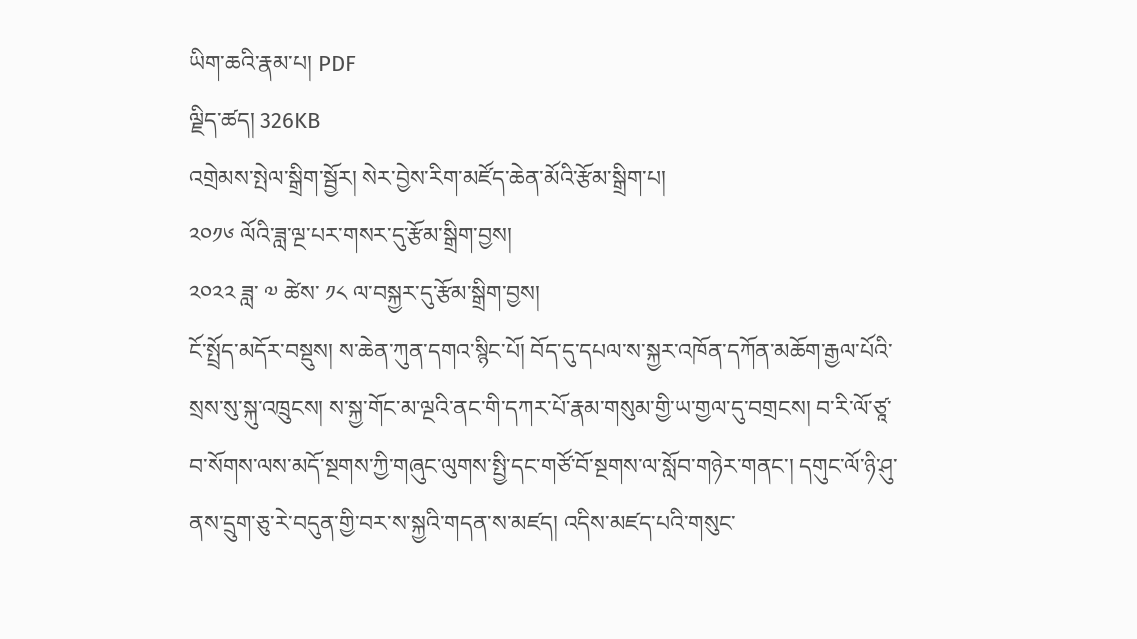ཡིག་ཆའི་རྣམ་པ། PDF
ལྗིད་ཚད། 326KB
འགྲེམས་སྤེལ་སྒྲིག་སྦྱོར། སེར་བྱེས་རིག་མཛོད་ཆེན་མོའི་རྩོམ་སྒྲིག་པ།
༢༠༡༦ ལོའི་ཟླ་ལྔ་པར་གསར་དུ་རྩོམ་སྒྲིག་བྱས།
༢༠༢༢ ཟླ་ ༧ ཚེས་ ༡༨ ལ་བསྐྱར་དུ་རྩོམ་སྒྲིག་བྱས།
ངོ་སྤྲོད་མདོར་བསྡུས། ས་ཆེན་ཀུན་དགའ་སྙིང་པོ། བོད་དུ་དཔལ་ས་སྐྱར་འཁོན་དཀོན་མཆོག་རྒྱལ་པོའི་སྲས་སུ་སྐུ་འཁྲུངས། ས་སྐྱ་གོང་མ་ལྔའི་ནང་གི་དཀར་པོ་རྣམ་གསུམ་གྱི་ཡ་གྱལ་དུ་བགྲངས། བ་རི་ལོ་ཙཱ་བ་སོགས་ལས་མདོ་སྔགས་ཀྱི་གཞུང་ལུགས་སྤྱི་དང་གཙོ་བོ་སྔགས་ལ་སློབ་གཉེར་གནང་། དགུང་ལོ་ཉི་ཤུ་ནས་དྲུག་ཅུ་རེ་བདུན་གྱི་བར་ས་སྐྱའི་གདན་ས་མཛད། འདིས་མཛད་པའི་གསུང་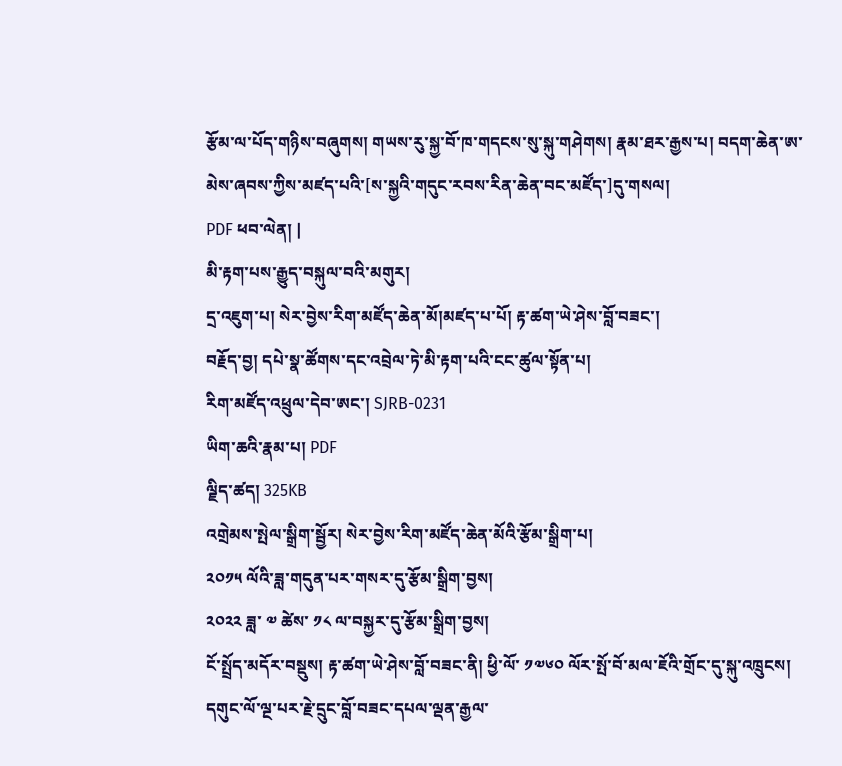རྩོམ་ལ་པོད་གཉིས་བཞུགས། གཡས་རུ་སྐྱ་བོ་ཁ་གདངས་སུ་སྐུ་གཤེགས། རྣམ་ཐར་རྒྱས་པ། བདག་ཆེན་ཨ་མེས་ཞབས་ཀྱིས་མཛད་པའི་[ས་སྐྱའི་གདུང་རབས་རིན་ཆེན་བང་མཛོད་]དུ་གསལ།
PDF ཕབ་ལེན། |
མི་རྟག་པས་རྒྱུད་བསྐུལ་བའི་མགུར།
དྲ་འཇུག་པ། སེར་བྱེས་རིག་མཛོད་ཆེན་མོ།མཛད་པ་པོ། རྟ་ཚག་ཡེ་ཤེས་བློ་བཟང་།
བརྗོད་བྱ། དཔེ་སྣ་ཚོགས་དང་འབྲེལ་ཏེ་མི་རྟག་པའི་ངང་ཚུལ་སྟོན་པ།
རིག་མཛོད་འཕྲུལ་དེབ་ཨང་། SJRB-0231
ཡིག་ཆའི་རྣམ་པ། PDF
ལྗིད་ཚད། 325KB
འགྲེམས་སྤེལ་སྒྲིག་སྦྱོར། སེར་བྱེས་རིག་མཛོད་ཆེན་མོའི་རྩོམ་སྒྲིག་པ།
༢༠༡༥ ལོའི་ཟླ་གདུན་པར་གསར་དུ་རྩོམ་སྒྲིག་བྱས།
༢༠༢༢ ཟླ་ ༧ ཚེས་ ༡༨ ལ་བསྐྱར་དུ་རྩོམ་སྒྲིག་བྱས།
ངོ་སྤྲོད་མདོར་བསྡུས། རྟ་ཚག་ཡེ་ཤེས་བློ་བཟང་ནི། ཕྱི་ལོ་ ༡༧༦༠ ལོར་སྤོ་བོ་མལ་ཇོའི་གྲོང་དུ་སྐུ་འཁྲུངས། དགུང་ལོ་ལྔ་པར་རྗེ་དྲུང་བློ་བཟང་དཔལ་ལྡན་རྒྱལ་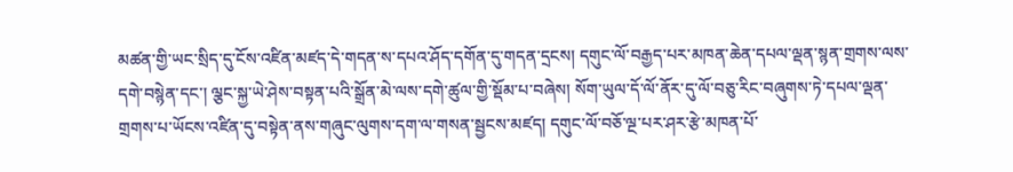མཚན་གྱི་ཡང་སྲིད་དུ་ངོས་འཛིན་མཛད་དེ་གདན་ས་དཔའ་ཤོད་དགོན་དུ་གདན་དྲངས། དགུང་ལོ་བརྒྱད་པར་མཁན་ཆེན་དཔལ་ལྡན་སྙན་གྲགས་ལས་དགེ་བསྙེན་དང་། ལྕང་སྐྱ་ཡེ་ཤེས་བསྟན་པའི་སྒྲོན་མེ་ལས་དགེ་ཚུལ་གྱི་སྡོམ་པ་བཞེས། སོག་ཡུལ་དོ་ལོ་ནོར་དུ་ལོ་བཅུ་རིང་བཞུགས་ཏེ་དཔལ་ལྡན་གྲགས་པ་ཡོངས་འཛིན་དུ་བསྟེན་ནས་གཞུང་ལུགས་དག་ལ་གསན་སྦྱངས་མཛད། དགུང་ལོ་བཅོ་ལྔ་པར་ཤར་རྩེ་མཁན་པོ་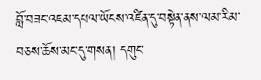བློ་བཟང་འཇམ་དཔལ་ཡོངས་འཛིན་དུ་བསྟེན་ནས་ལམ་རིམ་བཅས་ཆོས་མང་དུ་གསན། དགུང་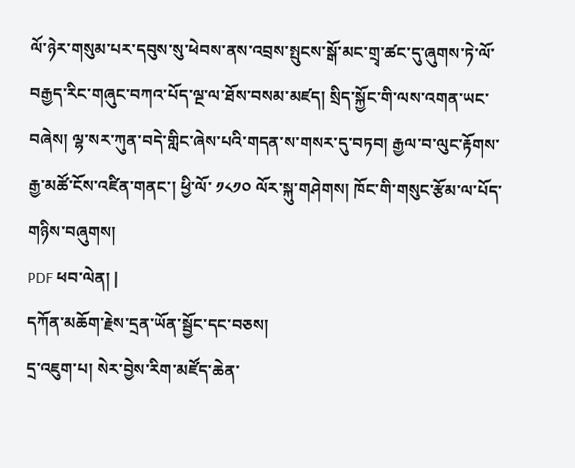ལོ་ཉེར་གསུམ་པར་དབུས་སུ་ཕེབས་ནས་འབྲས་སྤུངས་སྒོ་མང་གྲྭ་ཚང་དུ་ཞུགས་ཏེ་ལོ་བརྒྱད་རིང་གཞུང་བཀའ་པོད་ལྔ་ལ་ཐོས་བསམ་མཛད། སྲིད་སྐྱོང་གི་ལས་འགན་ཡང་བཞེས། ལྷ་སར་ཀུན་བདེ་གླིང་ཞེས་པའི་གདན་ས་གསར་དུ་བཏབ། རྒྱལ་བ་ལུང་རྟོགས་རྒྱ་མཚོ་ངོས་འཛིན་གནང་། ཕྱི་ལོ་ ༡༨༡༠ ལོར་སྐུ་གཤེགས། ཁོང་གི་གསུང་རྩོམ་ལ་པོད་གཉིས་བཞུགས།
PDF ཕབ་ལེན། |
དཀོན་མཆོག་རྗེས་དྲན་ཡོན་སྦྱོང་དང་བཅས།
དྲ་འཇུག་པ། སེར་བྱེས་རིག་མཛོད་ཆེན་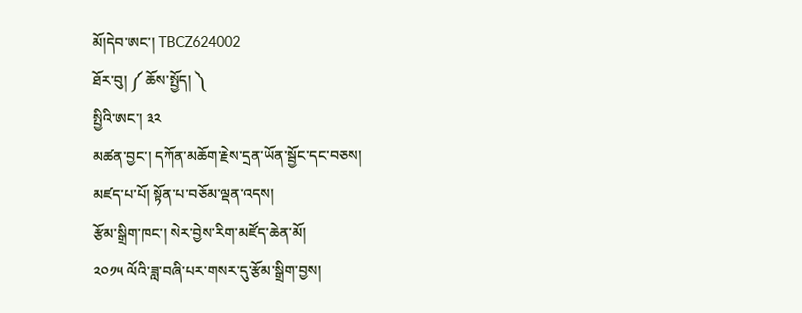མོ།དེབ་ཨང་། TBCZ624002
ཐོར་བུ། ༼ ཆོས་སྤྱོད། ༽
སྤྱིའི་ཨང་། ༣༢
མཚན་བྱང་། དཀོན་མཆོག་རྗེས་དྲན་ཡོན་སྦྱོང་དང་བཅས།
མཛད་པ་པོ། སྟོན་པ་བཅོམ་ལྡན་འདས།
རྩོམ་སྒྲིག་ཁང་། སེར་བྱེས་རིག་མཛོད་ཆེན་མོ།
༢༠༡༥ ལོའི་ཟླ་བཞི་པར་གསར་དུ་རྩོམ་སྒྲིག་བྱས།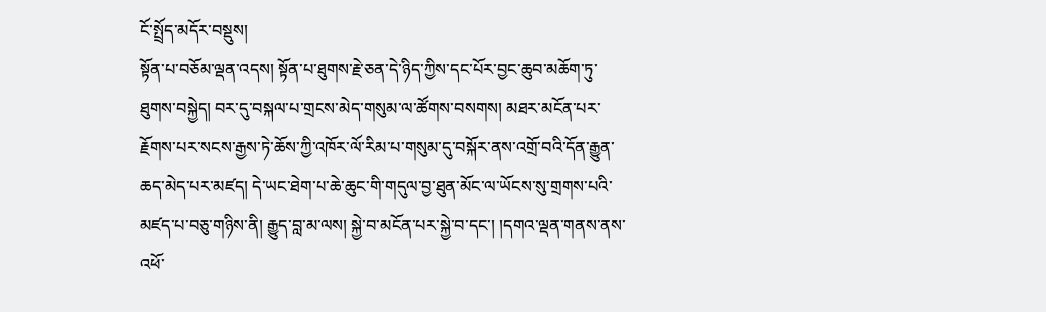ངོ་སྤྲོད་མདོར་བསྡུས།
སྟོན་པ་བཅོམ་ལྡན་འདས། སྟོན་པ་ཐུགས་རྗེ་ཅན་དེ་ཉིད་ཀྱིས་དང་པོར་བྱང་ཆུབ་མཆོག་ཏུ་ཐུགས་བསྐྱེད། བར་དུ་བསྐལ་པ་གྲངས་མེད་གསུམ་ལ་ཚོགས་བསགས། མཐར་མངོན་པར་རྗོགས་པར་སངས་རྒྱས་ཏེ་ཆོས་ཀྱི་འཁོར་ལོ་རིམ་པ་གསུམ་དུ་བསྐོར་ནས་འགྲོ་བའི་དོན་རྒྱུན་ཆད་མེད་པར་མཛད། དེ་ཡང་ཐེག་པ་ཆེ་ཆུང་གི་གདུལ་བྱ་ཐུན་མོང་ལ་ཡོངས་སུ་གྲགས་པའི་མཛད་པ་བཅུ་གཉིས་ནི། རྒྱུད་བླ་མ་ལས། སྐྱེ་བ་མངོན་པར་སྐྱེ་བ་དང་། །དགའ་ལྡན་གནས་ནས་འཕོ་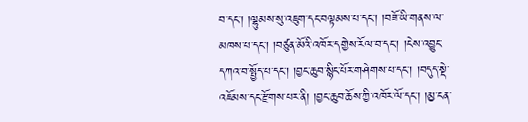བ་དང་། །ལྷུམས་སུ་འཇུག་དང་བལྟམས་པ་དང་། །བཟོ་ཡི་གནས་ལ་མཁས་པ་དང་། །བཙུན་མོའི་འཁོར་དགྱེས་རོལ་བ་དང་། །ངེས་འབྱུང་དཀའ་བ་སྤྱོད་པ་དང་། །བྱང་ཆུབ་སྙིང་པོར་གཤེགས་པ་དང་། །བདུད་སྡེ་འཇོམས་དང་རྫོགས་པར་ནི། །བྱང་ཆུབ་ཆོས་ཀྱི་འཁོར་ལོ་དང་། །མྱ་ངན་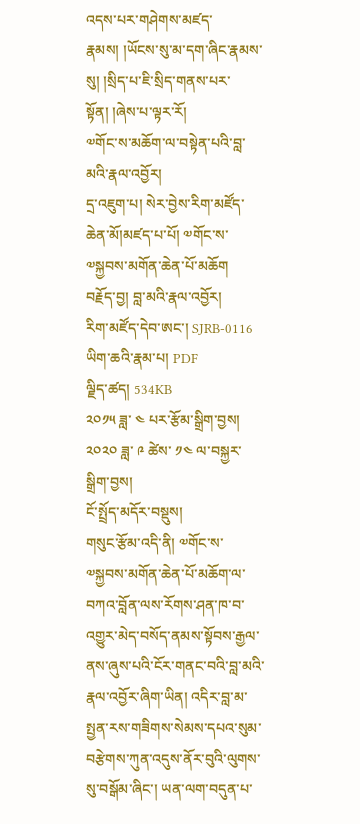འདས་པར་གཤེགས་མཛད་རྣམས། །ཡོངས་སུ་མ་དག་ཞིང་རྣམས་སུ། །སྲིད་པ་ཇི་སྲིད་གནས་པར་སྟོན། །ཞེས་པ་ལྟར་རོ།
༧གོང་ས་མཆོག་ལ་བསྟེན་པའི་བླ་མའི་རྣལ་འབྱོར།
དྲ་འཇུག་པ། སེར་བྱེས་རིག་མཛོད་ཆེན་མོ།མཛད་པ་པོ། ༧གོང་ས་༧སྐྱབས་མགོན་ཆེན་པོ་མཆོག
བརྗོད་བྱ། བླ་མའི་རྣལ་འབྱོར།
རིག་མཛོད་དེབ་ཨང་། SJRB-0116
ཡིག་ཆའི་རྣམ་པ། PDF
ལྗིད་ཚད། 534KB
༢༠༡༥ ཟླ་ ༤ པར་རྩོམ་སྒྲིག་བྱས།
༢༠༢༠ ཟླ་ ༩ ཚེས་ ༡༤ ལ་བསྐྱར་སྒྲིག་བྱས།
ངོ་སྤྲོད་མདོར་བསྡུས།
གསུང་རྩོམ་འདི་ནི། ༧གོང་ས་༧སྐྱབས་མགོན་ཆེན་པོ་མཆོག་ལ་བཀའ་བློན་ལས་རོགས་ཤན་ཁ་བ་འགྱུར་མེད་བསོད་ནམས་སྟོབས་རྒྱལ་ནས་ཞུས་པའི་ངོར་གནང་བའི་བླ་མའི་རྣལ་འབྱོར་ཞིག་ཡིན། འདིར་བླ་མ་སྤྱན་རས་གཟིགས་སེམས་དཔའ་སུམ་བརྩེགས་ཀུན་འདུས་ནོར་བུའི་ལུགས་སུ་བསྒོམ་ཞིང་། ཡན་ལག་བདུན་པ་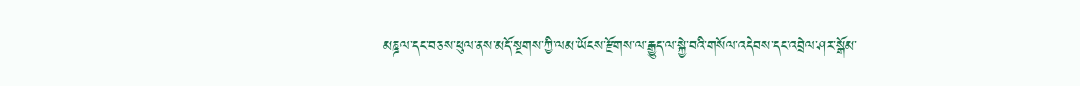མཎྜལ་དང་བཅས་ཕུལ་ནས་མདོ་སྔགས་ཀྱི་ལམ་ཡོངས་རྫོགས་ལ་རྒྱུད་ལ་སྐྱེ་བའི་གསོལ་འདེབས་དང་འབྲེལ་ཤར་སྒོམ་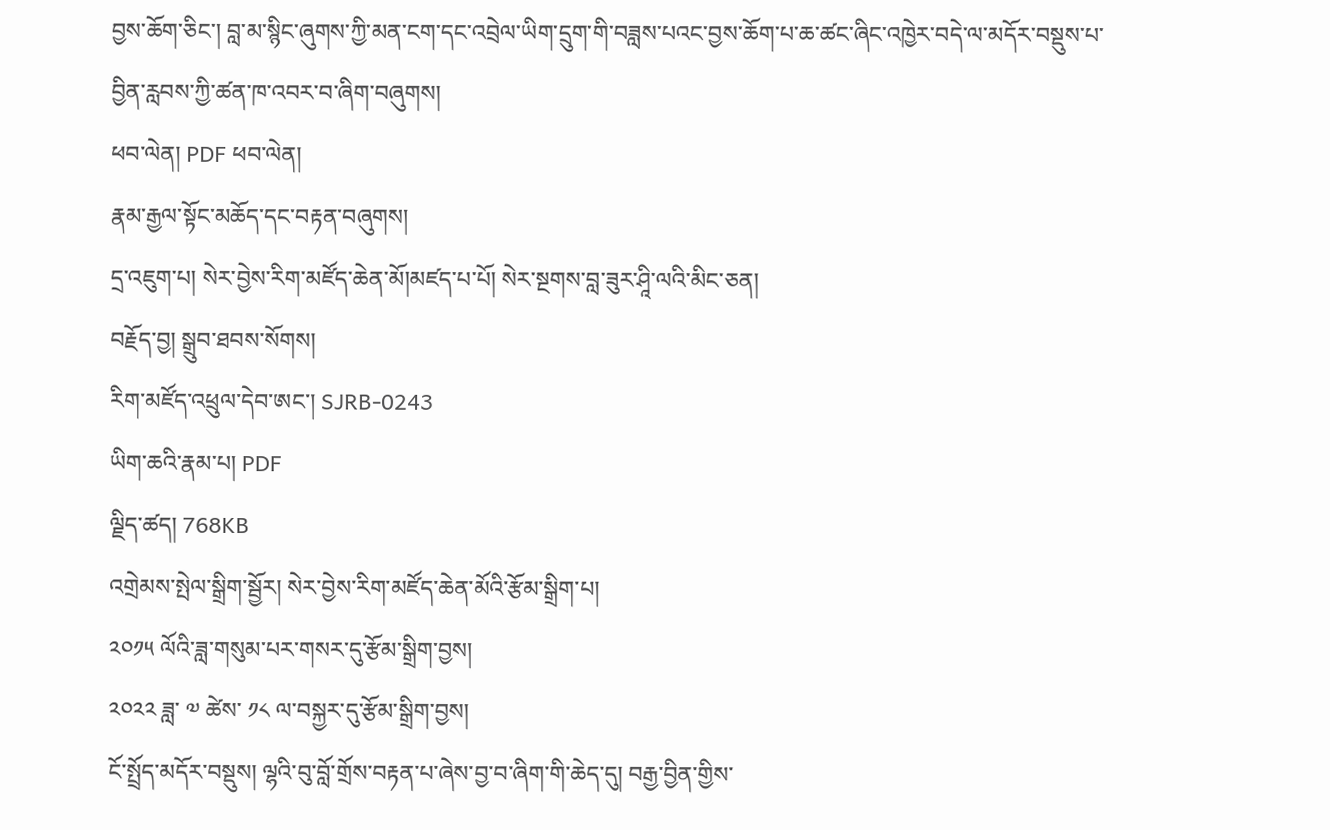བྱས་ཆོག་ཅིང་། བླ་མ་སྙིང་ཞུགས་ཀྱི་མན་ངག་དང་འབྲེལ་ཡིག་དྲུག་གི་བཟླས་པའང་བྱས་ཆོག་པ་ཆ་ཚང་ཞིང་འཁྱེར་བདེ་ལ་མདོར་བསྡུས་པ་བྱིན་རླབས་ཀྱི་ཚན་ཁ་འབར་བ་ཞིག་བཞུགས།
ཕབ་ལེན། PDF ཕབ་ལེན།
རྣམ་རྒྱལ་སྟོང་མཆོད་དང་བརྟན་བཞུགས།
དྲ་འཇུག་པ། སེར་བྱེས་རིག་མཛོད་ཆེན་མོ།མཛད་པ་པོ། སེར་སྔགས་བླ་ཟུར་ཤཱི་ལའི་མིང་ཅན།
བརྗོད་བྱ། སྒྲུབ་ཐབས་སོགས།
རིག་མཛོད་འཕྲུལ་དེབ་ཨང་། SJRB-0243
ཡིག་ཆའི་རྣམ་པ། PDF
ལྗིད་ཚད། 768KB
འགྲེམས་སྤེལ་སྒྲིག་སྦྱོར། སེར་བྱེས་རིག་མཛོད་ཆེན་མོའི་རྩོམ་སྒྲིག་པ།
༢༠༡༥ ལོའི་ཟླ་གསུམ་པར་གསར་དུ་རྩོམ་སྒྲིག་བྱས།
༢༠༢༢ ཟླ་ ༧ ཚེས་ ༡༨ ལ་བསྐྱར་དུ་རྩོམ་སྒྲིག་བྱས།
ངོ་སྤྲོད་མདོར་བསྡུས། ལྷའི་བུ་བློ་གྲོས་བརྟན་པ་ཞེས་བྱ་བ་ཞིག་གི་ཆེད་དུ། བརྒྱ་བྱིན་གྱིས་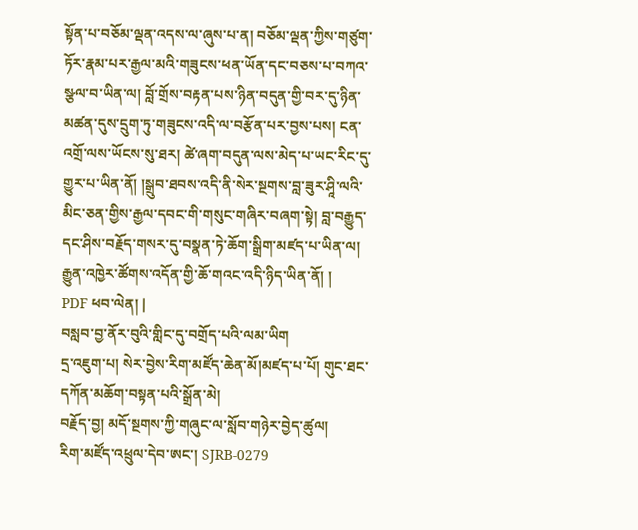སྟོན་པ་བཅོམ་ལྡན་འདས་ལ་ཞུས་པ་ན། བཅོམ་ལྡན་ཀྱིས་གཙུག་ཏོར་རྣམ་པར་རྒྱལ་མའི་གཟུངས་ཕན་ཡོན་དང་བཅས་པ་བཀའ་སྩལ་བ་ཡིན་ལ། བློ་གྲོས་བརྟན་པས་ཉིན་བདུན་གྱི་བར་དུ་ཉིན་མཚན་དུས་དྲུག་ཏུ་གཟུངས་འདི་ལ་བརྩོན་པར་བྱས་པས། ངན་འགྲོ་ལས་ཡོངས་སུ་ཐར། ཚེ་ཞག་བདུན་ལས་མེད་པ་ཡང་རིང་དུ་གྱུར་པ་ཡིན་ནོ། །སྒྲུབ་ཐབས་འདི་ནི་སེར་སྔགས་བླ་ཟུར་ཤཱི་ལའི་མིང་ཅན་གྱིས་རྒྱལ་དབང་གི་གསུང་གཞིར་བཞག་སྟེ། བླ་བརྒྱུད་དང་ཤིས་བརྗོད་གསར་དུ་བསྣན་ཏེ་ཆོག་སྒྲིག་མཛད་པ་ཡིན་ལ། རྒྱུན་འཁྱེར་ཚོགས་འདོན་གྱི་ཆོ་གའང་འདི་ཉིད་ཡིན་ནོ། །
PDF ཕབ་ལེན། |
བསླབ་བྱ་ནོར་བུའི་གླིང་དུ་བགྲོད་པའི་ལམ་ཡིག
དྲ་འཇུག་པ། སེར་བྱེས་རིག་མཛོད་ཆེན་མོ།མཛད་པ་པོ། གུང་ཐང་དཀོན་མཆོག་བསྟན་པའི་སྒྲོན་མེ།
བརྗོད་བྱ། མདོ་སྔགས་ཀྱི་གཞུང་ལ་སློབ་གཉེར་བྱེད་ཚུལ།
རིག་མཛོད་འཕྲུལ་དེབ་ཨང་། SJRB-0279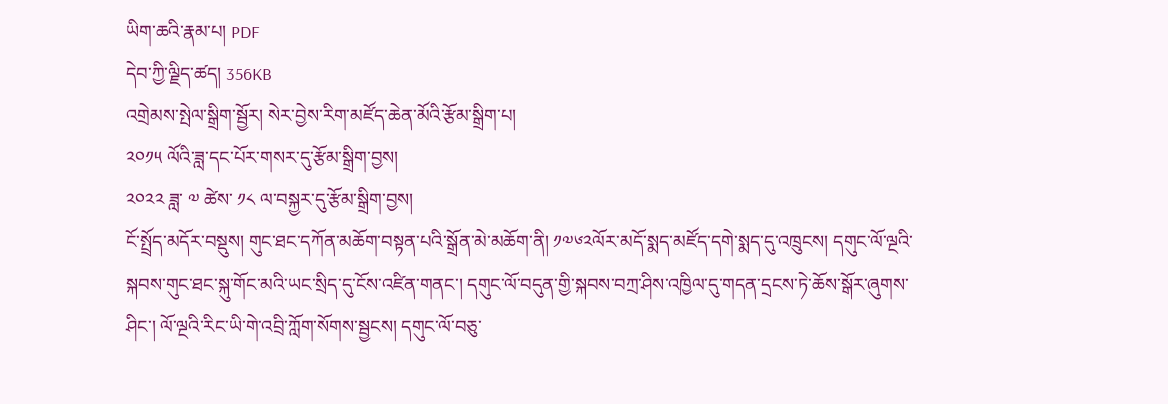ཡིག་ཆའི་རྣམ་པ། PDF
དེབ་ཀྱི་ལྗིད་ཚད། 356KB
འགྲེམས་སྤེལ་སྒྲིག་སྦྱོར། སེར་བྱེས་རིག་མཛོད་ཆེན་མོའི་རྩོམ་སྒྲིག་པ།
༢༠༡༥ ལོའི་ཟླ་དང་པོར་གསར་དུ་རྩོམ་སྒྲིག་བྱས།
༢༠༢༢ ཟླ་ ༧ ཚེས་ ༡༨ ལ་བསྐྱར་དུ་རྩོམ་སྒྲིག་བྱས།
ངོ་སྤྲོད་མདོར་བསྡུས། གུང་ཐང་དཀོན་མཆོག་བསྟན་པའི་སྒྲོན་མེ་མཆོག་ནི། ༡༧༦༢ལོར་མདོ་སྨད་མཛོད་དགེ་སྨད་དུ་འཁྲུངས། དགུང་ལོ་ལྔའི་སྐབས་གུང་ཐང་སྐུ་གོང་མའི་ཡང་སྲིད་དུ་ངོས་འཛིན་གནང་། དགུང་ལོ་བདུན་གྱི་སྐབས་བཀྲ་ཤིས་འཁྱིལ་དུ་གདན་དྲངས་ཏེ་ཆོས་སྒོར་ཞུགས་ཤིང་། ལོ་ལྔའི་རིང་ཡི་གེ་འབྲི་ཀློག་སོགས་སྦྱངས། དགུང་ལོ་བཅུ་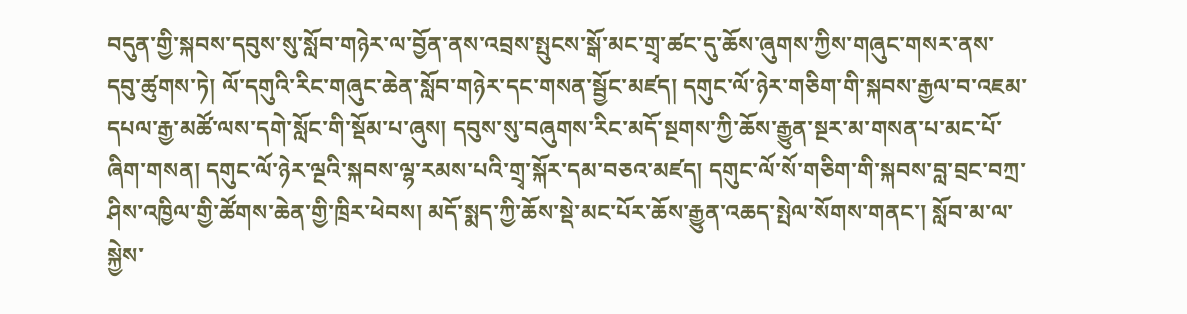བདུན་གྱི་སྐབས་དབུས་སུ་སློབ་གཉེར་ལ་བྱོན་ནས་འབྲས་སྤུངས་སྒོ་མང་གྲྭ་ཚང་དུ་ཆོས་ཞུགས་ཀྱིས་གཞུང་གསར་ནས་དབུ་ཚུགས་ཏེ། ལོ་དགུའི་རིང་གཞུང་ཆེན་སློབ་གཉེར་དང་གསན་སྦྱོང་མཛད། དགུང་ལོ་ཉེར་གཅིག་གི་སྐབས་རྒྱལ་བ་འཇམ་དཔལ་རྒྱ་མཚོ་ལས་དགེ་སློང་གི་སྡོམ་པ་ཞུས། དབུས་སུ་བཞུགས་རིང་མདོ་སྔགས་ཀྱི་ཆོས་རྒྱུན་སྔར་མ་གསན་པ་མང་པོ་ཞིག་གསན། དགུང་ལོ་ཉེར་ལྔའི་སྐབས་ལྷ་རམས་པའི་གྲྭ་སྐོར་དམ་བཅའ་མཛད། དགུང་ལོ་སོ་གཅིག་གི་སྐབས་བླ་བྲང་བཀྲ་ཤིས་འཁྱིལ་གྱི་ཚོགས་ཆེན་གྱི་ཁྲིར་ཕེབས། མདོ་སྨད་ཀྱི་ཆོས་སྡེ་མང་པོར་ཆོས་རྒྱུན་འཆད་སྤེལ་སོགས་གནང་། སློབ་མ་ལ་སྐྱེས་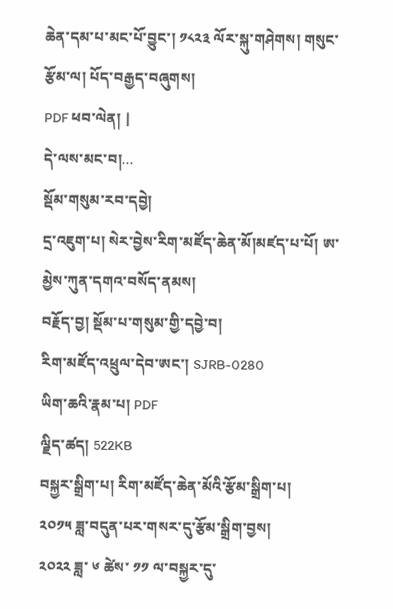ཆེན་དམ་པ་མང་པོ་བྱུང་། ༡༨༢༣ ལོར་སྐུ་གཤེགས། གསུང་རྩོམ་ལ། པོད་བརྒྱད་བཞུགས།
PDF ཕབ་ལེན། |
དེ་ལས་མང་བ།...
སྡོམ་གསུམ་རབ་དབྱེ།
དྲ་འཇུག་པ། སེར་བྱེས་རིག་མཛོད་ཆེན་མོ།མཛད་པ་པོ། ཨ་མྱེས་ཀུན་དགའ་བསོད་ནམས།
བརྗོད་བྱ། སྡོམ་པ་གསུམ་གྱི་དབྱེ་བ།
རིག་མཛོད་འཕྲུལ་དེབ་ཨང་། SJRB-0280
ཡིག་ཆའི་རྣམ་པ། PDF
ལྗིད་ཚད། 522KB
བསྐྱར་སྒྲིག་པ། རིག་མཛོད་ཆེན་མོའི་རྩོམ་སྒྲིག་པ།
༢༠༡༥ ཟླ་བདུན་པར་གསར་དུ་རྩོམ་སྒྲིག་བྱས།
༢༠༢༢ ཟླ་ ༦ ཚེས་ ༡༡ ལ་བསྐྱར་དུ་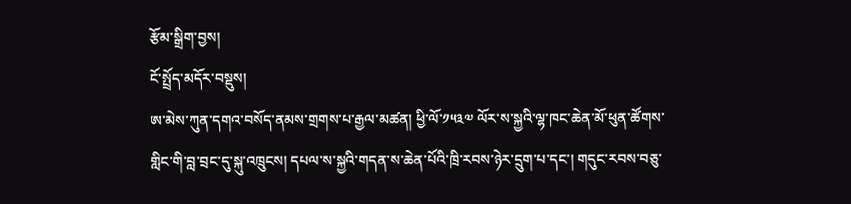རྩོམ་སྒྲིག་བྱས།
ངོ་སྤྲོད་མདོར་བསྡུས།
ཨ་མེས་ཀུན་དགའ་བསོད་ནམས་གྲགས་པ་རྒྱལ་མཚན། ཕྱི་ལོ་༡༥༣༧ ལོར་ས་སྐྱའི་ལྷ་ཁང་ཆེན་མོ་ཕུན་ཚོགས་གླིང་གི་བླ་བྲང་དུ་སྐུ་འཁྲུངས། དཔལ་ས་སྐྱའི་གདན་ས་ཆེན་པོའི་ཁྲི་རབས་ཉེར་དྲུག་པ་དང་། གདུང་རབས་བཅུ་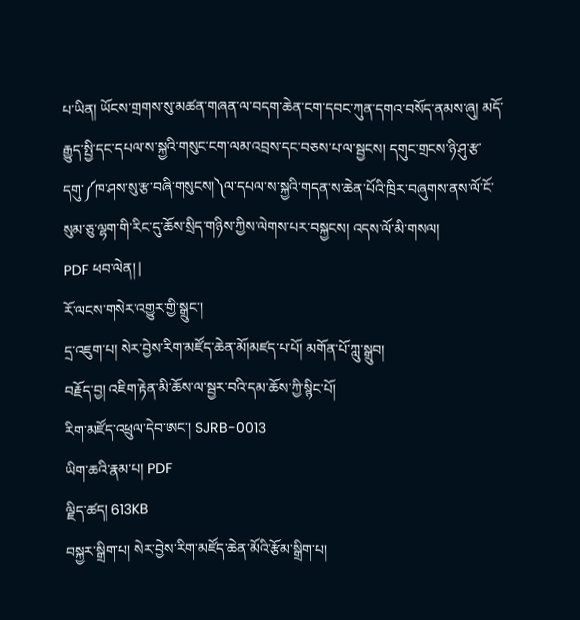པ་ཡིན། ཡོངས་གྲགས་སུ་མཚན་གཞན་ལ་བདག་ཆེན་ངག་དབང་ཀུན་དགའ་བསོད་ནམས་ཞུ། མདོ་རྒྱུད་སྤྱི་དང་དཔལ་ས་སྐྱའི་གསུང་ངག་ལམ་འབྲས་དང་བཅས་པ་ལ་སྦྱངས། དགུང་གྲངས་ཉི་ཤུ་རྩ་དགུ་༼ཁ་ཤས་སུ་རྩ་བཞི་གསུངས།༽ལ་དཔལ་ས་སྐྱའི་གདན་ས་ཆེན་པོའི་ཁྲིར་བཞུགས་ནས་ལོ་ངོ་སུམ་ཅུ་ལྷག་གི་རིང་དུ་ཆོས་སྲིད་གཉིས་ཀྱིས་ལེགས་པར་བསྐྱངས། འདས་ལོ་མི་གསལ།
PDF ཕབ་ལེན། |
རོ་ལངས་གསེར་འགྱུར་གྱི་སྒྲུང་།
དྲ་འཇུག་པ། སེར་བྱེས་རིག་མཛོད་ཆེན་མོ།མཛད་པ་པོ། མགོན་པོ་ཀླུ་སྒྲུབ།
བརྗོད་བྱ། འཇིག་རྟེན་མི་ཆོས་ལ་སྦྱར་བའི་དམ་ཆོས་ཀྱི་སྙིང་པོ།
རིག་མཛོད་འཕྲུལ་དེབ་ཨང་། SJRB-0013
ཡིག་ཆའི་རྣམ་པ། PDF
ལྗིད་ཚད། 613KB
བསྐྱར་སྒྲིག་པ། སེར་བྱེས་རིག་མཛོད་ཆེན་མོའི་རྩོམ་སྒྲིག་པ།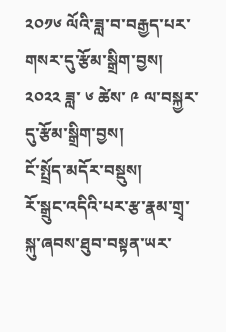༢༠༡༦ ལོའི་ཟླ་བ་བརྒྱད་པར་གསར་དུ་རྩོམ་སྒྲིག་བྱས།
༢༠༢༢ ཟླ་ ༦ ཚེས་ ༩ ལ་བསྐྱར་དུ་རྩོམ་སྒྲིག་བྱས།
ངོ་སྤྲོད་མདོར་བསྡུས།
རོ་སྒྲུང་འདིའི་པར་རྩ་རྣམ་གྲྭ་སྐུ་ཞབས་ཐུབ་བསྟན་ཡར་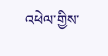འཕེལ་གྱིས་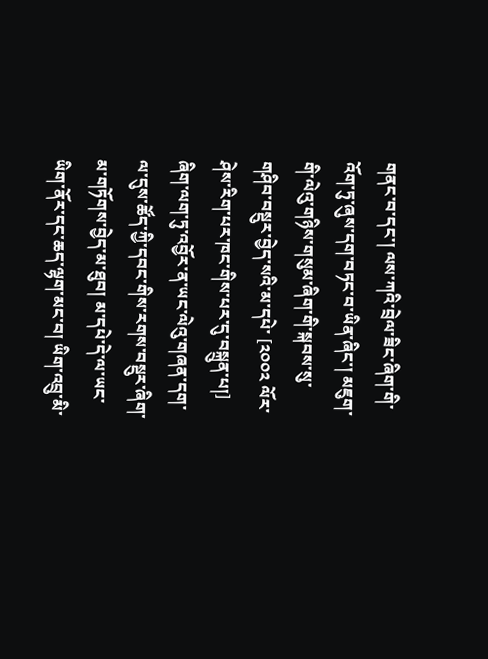གནང་བ་དང་། ལས་ཀའི་བྲེལ་ཟིང་ཞིག་གི་འོག་ཏུ་ཞུས་དག་བཏང་བ་ཡིན་ཞིང་། མཇུག་གི་ལེའུ་གཉིས་གསུམ་ཞིག་གི་སྐབས་སུ་གཤིབ་བསྡུར་བྱེད་སའི་མ་དཔེ་ [༢༠༠༢ ལོར་ཤེས་རིག་པར་ཁང་གིས་པར་དུ་བསྐྲུན་པ།] ཞིག་ལག་ཏུ་འབྱོར་ན་ཡང་ལེའུ་གཞན་དག་ལ་དུས་ཚོད་ཀྱི་དབང་གིས་རགས་བསྡུར་ཞིག་མ་གཏོགས་བྱེད་མ་ཐུབ། མ་དཔེ་དེ་ལ་ཡང་ཡིག་ནོར་དང་ཆད་ལྷག་མང་བ། ཡིག་འབྲུ་མི་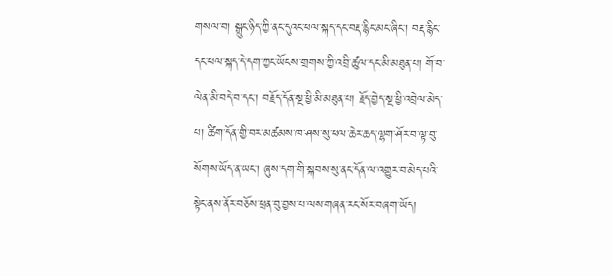གསལ་བ། སྒྲུང་ཉིད་ཀྱི་ནང་དུའང་ཕལ་སྐད་དང་བརྡ་རྙིང་མང་ཞིང་། བརྡ་རྙིང་དང་ཕལ་སྐད་དེ་དག་ཀྱང་ཡོངས་གྲགས་ཀྱི་འབྲི་ཚུལ་དང་མི་མཐུན་པ། གོ་བ་ལེན་མི་བདེ་བ་དང་། བརྗོད་དོན་སྔ་ཕྱི་མི་མཐུན་པ། རྗོད་བྱེད་སྔ་ཕྱི་འབྲེལ་མེད་པ། ཚིག་དོན་གྱི་བར་མཚམས་ཁ་ཤས་སུ་ཕལ་ཆེར་ཆད་ལྷག་ཤོར་བ་ལྟ་བུ་སོགས་ཡོད་ན་ཡང་། ཞུས་དག་གི་སྐབས་སུ་ནང་དོན་ལ་འགྱུར་བ་མེད་པའི་སྟེང་ནས་ནོར་བཅོས་ཕྲན་བུ་བྱས་པ་ལས་གཞན་རང་སོར་བཞག་ཡོད།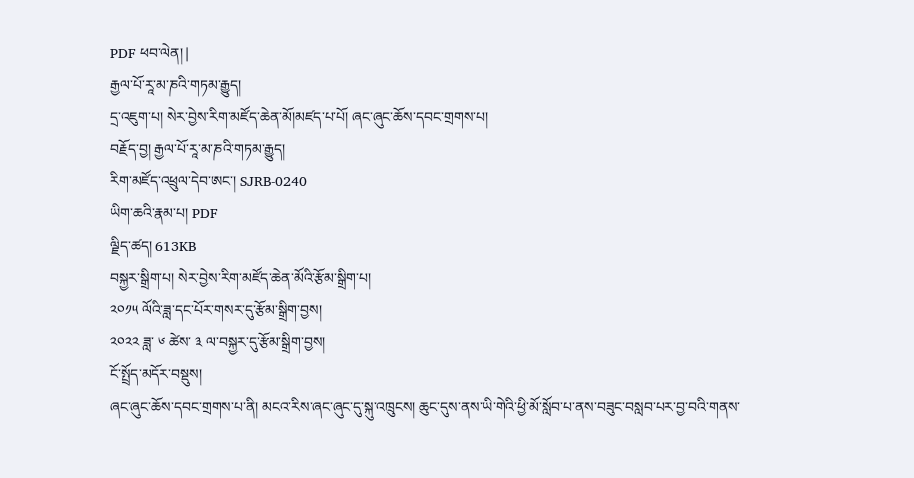PDF ཕབ་ལེན། |
རྒྱལ་པོ་རཱ་མ་ཎའི་གཏམ་རྒྱུད།
དྲ་འཇུག་པ། སེར་བྱེས་རིག་མཛོད་ཆེན་མོ།མཛད་པ་པོ། ཞང་ཞུང་ཆོས་དབང་གྲགས་པ།
བརྗོད་བྱ། རྒྱལ་པོ་རཱ་མ་ཎའི་གཏམ་རྒྱུད།
རིག་མཛོད་འཕྲུལ་དེབ་ཨང་། SJRB-0240
ཡིག་ཆའི་རྣམ་པ། PDF
ལྗིད་ཚད། 613KB
བསྐྱར་སྒྲིག་པ། སེར་བྱེས་རིག་མཛོད་ཆེན་མོའི་རྩོམ་སྒྲིག་པ།
༢༠༡༥ ལོའི་ཟླ་དང་པོར་གསར་དུ་རྩོམ་སྒྲིག་བྱས།
༢༠༢༢ ཟླ་ ༦ ཚེས་ ༣ ལ་བསྐྱར་དུ་རྩོམ་སྒྲིག་བྱས།
ངོ་སྤྲོད་མདོར་བསྡུས།
ཞང་ཞུང་ཆོས་དབང་གྲགས་པ་ནི། མངའ་རིས་ཞང་ཞུང་དུ་སྐུ་འཁྲུངས། ཆུང་དུས་ནས་ཡི་གེའི་ཕྱི་མོ་སློབ་པ་ནས་བཟུང་བསླབ་པར་བྱ་བའི་གནས་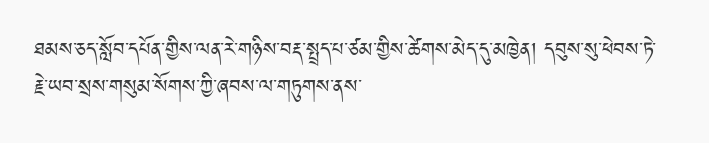ཐམས་ཅད་སློབ་དཔོན་གྱིས་ལན་རེ་གཉིས་བརྡ་སྤྲད་པ་ཙམ་གྱིས་ཚེགས་མེད་དུ་མཁྱེན། དབུས་སུ་ཕེབས་ཏེ་རྗེ་ཡབ་སྲས་གསུམ་སོགས་ཀྱི་ཞབས་ལ་གཏུགས་ནས་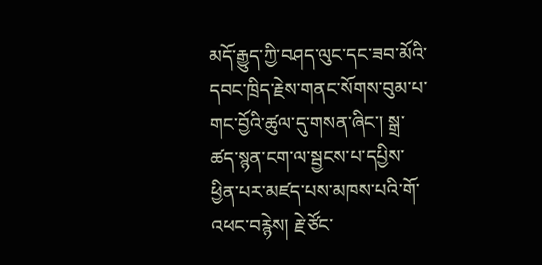མདོ་རྒྱུད་ཀྱི་བཤད་ལུང་དང་ཟབ་མོའི་དབང་ཁྲིད་རྗེས་གནང་སོགས་བུམ་པ་གང་བྱོའི་ཚུལ་དུ་གསན་ཞིང་། སྒྲ་ཚད་སྙན་ངག་ལ་སྦྱངས་པ་དཔྱིས་ཕྱིན་པར་མཛད་པས་མཁས་པའི་གོ་འཕང་བརྙེས། རྗེ་ཙོང་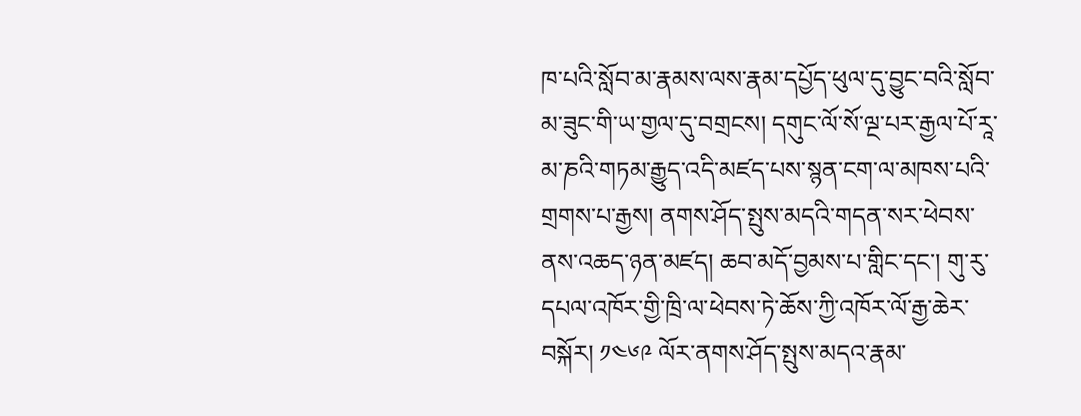ཁ་པའི་སློབ་མ་རྣམས་ལས་རྣམ་དཔྱོད་ཕུལ་དུ་བྱུང་བའི་སློབ་མ་ཟུང་གི་ཡ་གྱལ་དུ་བགྲངས། དགུང་ལོ་སོ་ལྔ་པར་རྒྱལ་པོ་རཱ་མ་ཎའི་གཏམ་རྒྱུད་འདི་མཛད་པས་སྙན་ངག་ལ་མཁས་པའི་གྲགས་པ་རྒྱས། ནགས་ཤོད་སྤུས་མདའི་གདན་སར་ཕེབས་ནས་འཆད་ཉན་མཛད། ཆབ་མདོ་བྱམས་པ་གླིང་དང་། གུ་རུ་དཔལ་འཁོར་གྱི་ཁྲི་ལ་ཕེབས་ཏེ་ཆོས་ཀྱི་འཁོར་ལོ་རྒྱ་ཆེར་བསྐོར། ༡༤༦༩ ལོར་ནགས་ཤོད་སྤུས་མདའ་རྣམ་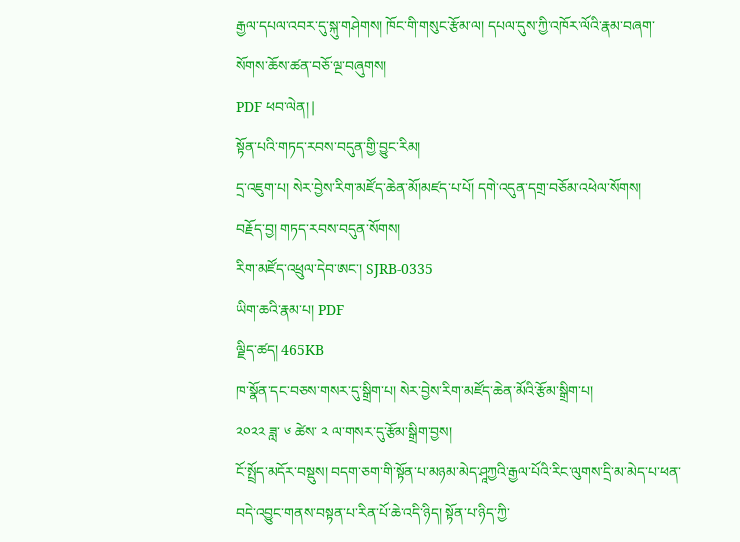རྒྱལ་དཔལ་འབར་དུ་སྐུ་གཤེགས། ཁོང་གི་གསུང་རྩོམ་ལ། དཔལ་དུས་ཀྱི་འཁོར་ལོའི་རྣམ་བཞག་སོགས་ཆོས་ཚན་བཅོ་ལྔ་བཞུགས།
PDF ཕབ་ལེན། |
སྟོན་པའི་གཏད་རབས་བདུན་གྱི་བྱུང་རིམ།
དྲ་འཇུག་པ། སེར་བྱེས་རིག་མཛོད་ཆེན་མོ།མཛད་པ་པོ། དགེ་འདུན་དགྲ་བཅོམ་འཕེལ་སོགས།
བརྗོད་བྱ། གཏད་རབས་བདུན་སོགས།
རིག་མཛོད་འཕྲུལ་དེབ་ཨང་། SJRB-0335
ཡིག་ཆའི་རྣམ་པ། PDF
ལྗིད་ཚད། 465KB
ཁ་སྣོན་དང་བཅས་གསར་དུ་སྒྲིག་པ། སེར་བྱེས་རིག་མཛོད་ཆེན་མོའི་རྩོམ་སྒྲིག་པ།
༢༠༢༢ ཟླ་ ༦ ཚེས་ ༢ ལ་གསར་དུ་རྩོམ་སྒྲིག་བྱས།
ངོ་སྤྲོད་མདོར་བསྡུས། བདག་ཅག་གི་སྟོན་པ་མཉམ་མེད་ཤཱཀྱའི་རྒྱལ་པོའི་རིང་ལུགས་དྲི་མ་མེད་པ་ཕན་བདེ་འབྱུང་གནས་བསྟན་པ་རིན་པོ་ཆེ་འདི་ཉིད། སྟོན་པ་ཉིད་ཀྱི་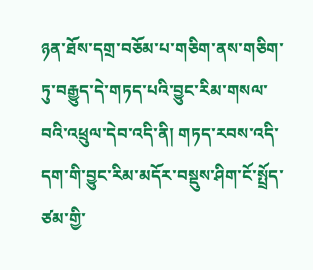ཉན་ཐོས་དགྲ་བཅོམ་པ་གཅིག་ནས་གཅིག་ཏུ་བརྒྱུད་དེ་གཏད་པའི་བྱུང་རིམ་གསལ་བའི་འཕྲུལ་དེབ་འདི་ནི། གཏད་རབས་འདི་དག་གི་བྱུང་རིམ་མདོར་བསྡུས་ཤིག་ངོ་སྤྲོད་ཙམ་གྱི་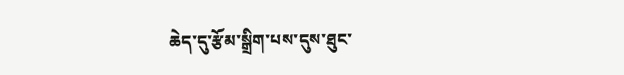ཆེད་དུ་རྩོམ་སྒྲིག་པས་དུས་ཐུང་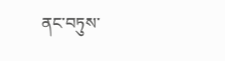ནང་བཏུས་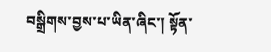བསྒྲིགས་བྱས་པ་ཡིན་ཞིང་། སྟོན་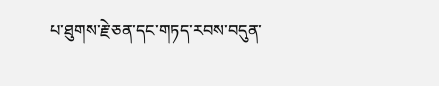པ་ཐུགས་རྗེ་ཅན་དང་གཏད་རབས་བདུན་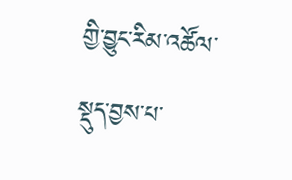གྱི་བྱུང་རིམ་འཚོལ་སྡུད་བྱས་པ་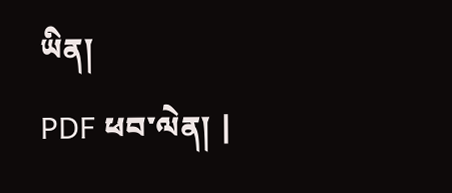ཡིན།
PDF ཕབ་ལེན། |